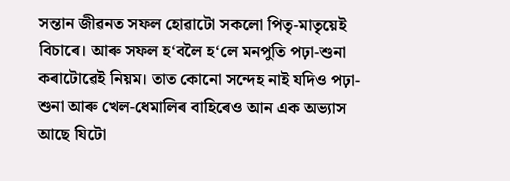সন্তান জীৱনত সফল হোৱাটো সকলো পিতৃ-মাতৃয়েই বিচাৰে। আৰু সফল হ‘বলৈ হ‘লে মনপুতি পঢ়া-শুনা কৰাটোৱেই নিয়ম। তাত কোনো সন্দেহ নাই যদিও পঢ়া-শুনা আৰু খেল-ধেমালিৰ বাহিৰেও আন এক অভ্যাস আছে যিটো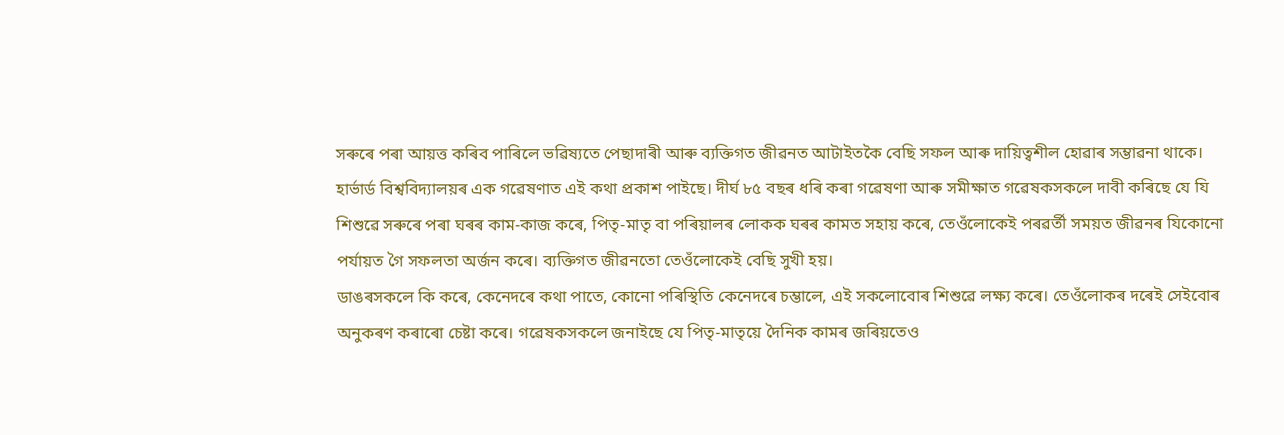সৰুৰে পৰা আয়ত্ত কৰিব পাৰিলে ভৱিষ্যতে পেছাদাৰী আৰু ব্যক্তিগত জীৱনত আটাইতকৈ বেছি সফল আৰু দায়িত্বশীল হোৱাৰ সম্ভাৱনা থাকে। হাৰ্ভাৰ্ড বিশ্ববিদ্যালয়ৰ এক গৱেষণাত এই কথা প্ৰকাশ পাইছে। দীৰ্ঘ ৮৫ বছৰ ধৰি কৰা গৱেষণা আৰু সমীক্ষাত গৱেষকসকলে দাবী কৰিছে যে যি শিশুৱে সৰুৰে পৰা ঘৰৰ কাম-কাজ কৰে, পিতৃ-মাতৃ বা পৰিয়ালৰ লোকক ঘৰৰ কামত সহায় কৰে, তেওঁলোকেই পৰৱৰ্তী সময়ত জীৱনৰ যিকোনো পৰ্যায়ত গৈ সফলতা অৰ্জন কৰে। ব্যক্তিগত জীৱনতো তেওঁলোকেই বেছি সুখী হয়।
ডাঙৰসকলে কি কৰে, কেনেদৰে কথা পাতে, কোনো পৰিস্থিতি কেনেদৰে চম্ভালে, এই সকলোবোৰ শিশুৱে লক্ষ্য কৰে। তেওঁলোকৰ দৰেই সেইবোৰ অনুকৰণ কৰাৰো চেষ্টা কৰে। গৱেষকসকলে জনাইছে যে পিতৃ-মাতৃয়ে দৈনিক কামৰ জৰিয়তেও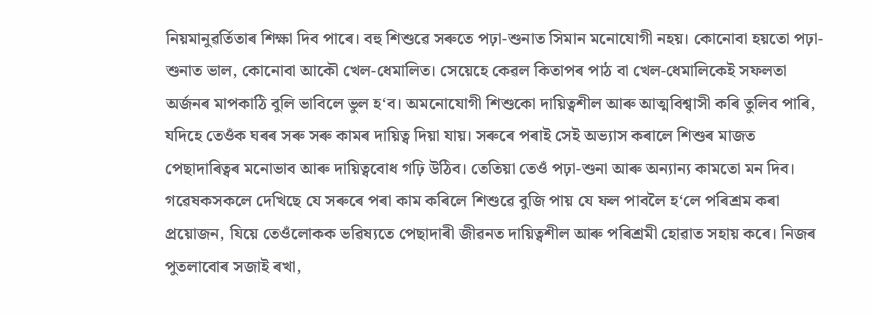নিয়মানুৱৰ্তিতাৰ শিক্ষা দিব পাৰে। বহু শিশুৱে সৰুতে পঢ়া-শুনাত সিমান মনোযোগী নহয়। কোনোবা হয়তো পঢ়া-শুনাত ভাল, কোনোবা আকৌ খেল-ধেমালিত। সেয়েহে কেৱল কিতাপৰ পাঠ বা খেল-ধেমালিকেই সফলতা অৰ্জনৰ মাপকাঠি বুলি ভাবিলে ভুল হ‘ব। অমনোযোগী শিশুকো দায়িত্বশীল আৰু আত্মবিশ্বাসী কৰি তুলিব পাৰি, যদিহে তেওঁক ঘৰৰ সৰু সৰু কামৰ দায়িত্ব দিয়া যায়। সৰুৰে পৰাই সেই অভ্যাস কৰালে শিশুৰ মাজত পেছাদাৰিত্বৰ মনোভাব আৰু দায়িত্ববোধ গঢ়ি উঠিব। তেতিয়া তেওঁ পঢ়া-শুনা আৰু অন্যান্য কামতো মন দিব।
গৱেষকসকলে দেখিছে যে সৰুৰে পৰা কাম কৰিলে শিশুৱে বুজি পায় যে ফল পাবলৈ হ‘লে পৰিশ্ৰম কৰা প্ৰয়োজন, যিয়ে তেওঁলোকক ভৱিষ্যতে পেছাদাৰী জীৱনত দায়িত্বশীল আৰু পৰিশ্ৰমী হোৱাত সহায় কৰে। নিজৰ পুতলাবোৰ সজাই ৰখা,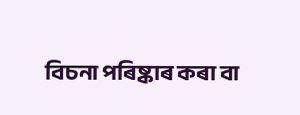বিচনা পৰিষ্কাৰ কৰা বা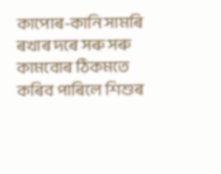কাপোৰ-কানি সামৰি ৰখাৰ দৰে সৰু সৰু কামবোৰ ঠিকমতে কৰিব পাৰিলে শিশুৰ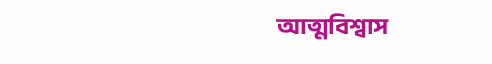আত্মবিশ্বাস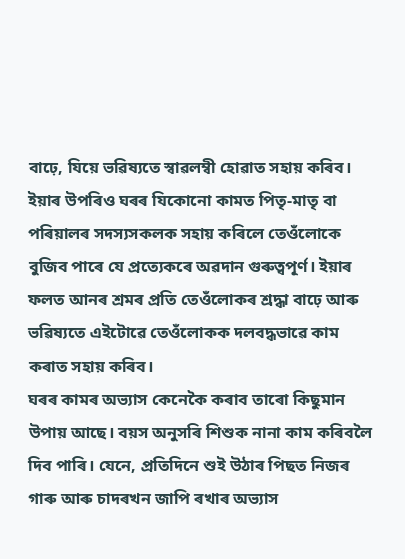বাঢ়ে, যিয়ে ভৱিষ্যতে স্বাৱলম্বী হোৱাত সহায় কৰিব। ইয়াৰ উপৰিও ঘৰৰ যিকোনো কামত পিতৃ-মাতৃ বা পৰিয়ালৰ সদস্যসকলক সহায় কৰিলে তেওঁলোকে বুজিব পাৰে যে প্ৰত্যেকৰে অৱদান গুৰুত্বপূৰ্ণ। ইয়াৰ ফলত আনৰ শ্ৰমৰ প্ৰতি তেওঁলোকৰ শ্ৰদ্ধা বাঢ়ে আৰু ভৱিষ্যতে এইটোৱে তেওঁলোকক দলবদ্ধভাৱে কাম কৰাত সহায় কৰিব।
ঘৰৰ কামৰ অভ্যাস কেনেকৈ কৰাব তাৰো কিছুমান উপায় আছে। বয়স অনুসৰি শিশুক নানা কাম কৰিবলৈ দিব পাৰি। যেনে, প্ৰতিদিনে শুই উঠাৰ পিছত নিজৰ গাৰু আৰু চাদৰখন জাপি ৰখাৰ অভ্যাস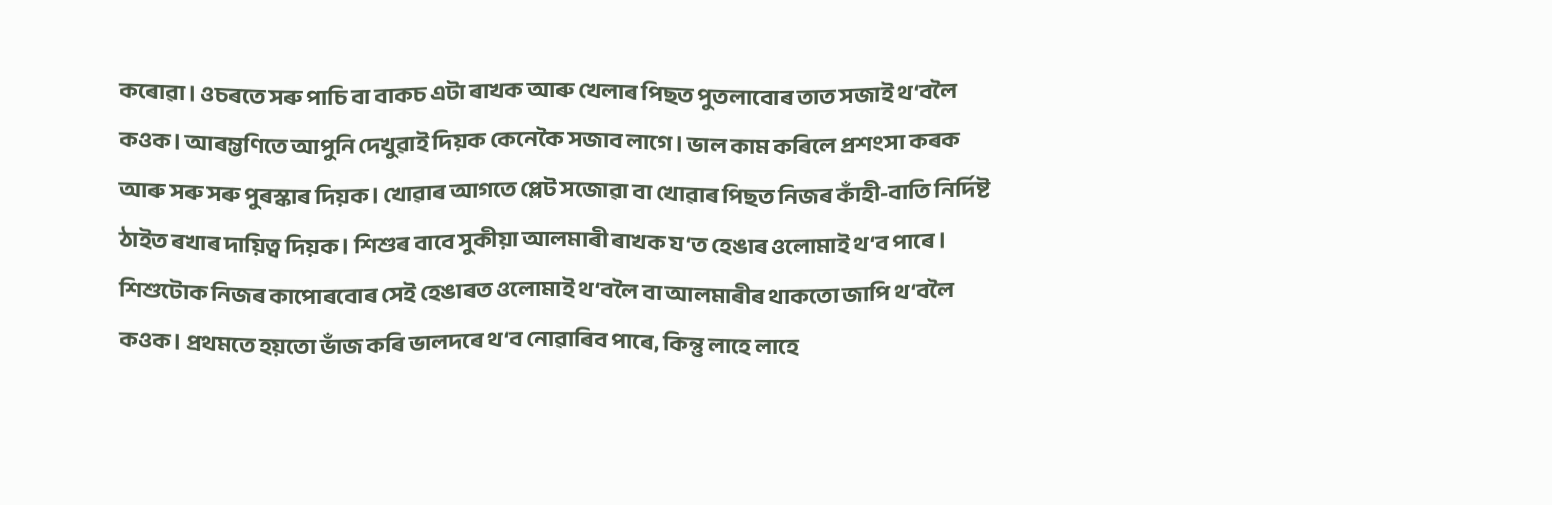কৰোৱা। ওচৰতে সৰু পাচি বা বাকচ এটা ৰাখক আৰু খেলাৰ পিছত পুতলাবোৰ তাত সজাই থ‘বলৈ কওক। আৰম্ভণিতে আপুনি দেখুৱাই দিয়ক কেনেকৈ সজাব লাগে। ভাল কাম কৰিলে প্ৰশংসা কৰক আৰু সৰু সৰু পুৰস্কাৰ দিয়ক। খোৱাৰ আগতে প্লেট সজোৱা বা খোৱাৰ পিছত নিজৰ কাঁহী-বাতি নিৰ্দিষ্ট ঠাইত ৰখাৰ দায়িত্ব দিয়ক। শিশুৰ বাবে সুকীয়া আলমাৰী ৰাখক য‘ত হেঙাৰ ওলোমাই থ‘ব পাৰে। শিশুটোক নিজৰ কাপোৰবোৰ সেই হেঙাৰত ওলোমাই থ‘বলৈ বা আলমাৰীৰ থাকতো জাপি থ‘বলৈ কওক। প্ৰথমতে হয়তো ভাঁজ কৰি ভালদৰে থ‘ব নোৱাৰিব পাৰে, কিন্তু লাহে লাহে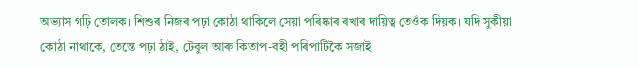অভ্যাস গঢ়ি তোলক। শিশুৰ নিজৰ পঢ়া কোঠা থাকিলে সেয়া পৰিষ্কাৰ ৰখাৰ দায়িত্ব তেওঁক দিয়ক। যদি সুকীয়া কোঠা নাথাকে, তেন্তে পঢ়া ঠাই, টেবুল আৰু কিতাপ-বহী পৰিপাটিকৈ সজাই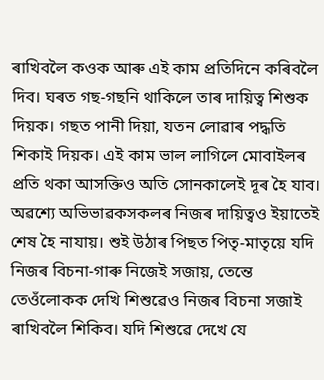ৰাখিবলৈ কওক আৰু এই কাম প্ৰতিদিনে কৰিবলৈ দিব। ঘৰত গছ-গছনি থাকিলে তাৰ দায়িত্ব শিশুক দিয়ক। গছত পানী দিয়া, যতন লোৱাৰ পদ্ধতি শিকাই দিয়ক। এই কাম ভাল লাগিলে মোবাইলৰ প্ৰতি থকা আসক্তিও অতি সোনকালেই দূৰ হৈ যাব।
অৱশ্যে অভিভাৱকসকলৰ নিজৰ দায়িত্বও ইয়াতেই শেষ হৈ নাযায়। শুই উঠাৰ পিছত পিতৃ-মাতৃয়ে যদি নিজৰ বিচনা-গাৰু নিজেই সজায়, তেন্তে তেওঁলোকক দেখি শিশুৱেও নিজৰ বিচনা সজাই ৰাখিবলৈ শিকিব। যদি শিশুৱে দেখে যে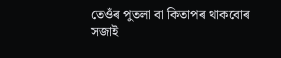তেওঁৰ পুতলা বা কিতাপৰ থাকবোৰ সজাই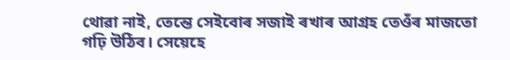থোৱা নাই, তেন্তে সেইবোৰ সজাই ৰখাৰ আগ্ৰহ তেওঁৰ মাজতো গঢ়ি উঠিব। সেয়েহে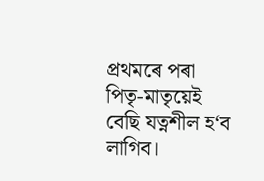প্ৰথমৰে পৰা পিতৃ-মাতৃয়েই বেছি যত্নশীল হ‘ব লাগিব।